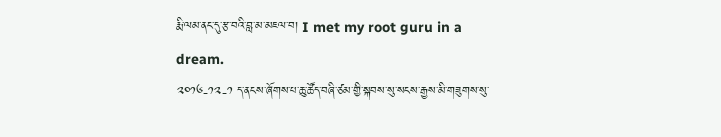རྨི་ལམ་ནང་དུ་རྩ་བའི་བླ་མ་མཇལ་བ། I met my root guru in a dream.
༢༠༡༦-༡༢-༡ ད་ནངས་ཞོགས་པ་ཆུ་ཚོད་བཞི་ཙམ་གྱི་སྐབས་སུ་སངས་རྒྱས་མི་གཟུགས་སུ་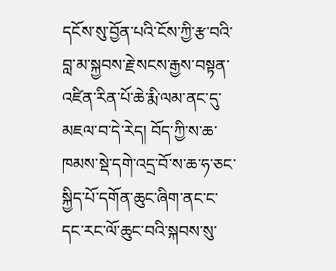དངོས་སུ་བྱོན་པའི་ངོས་ཀྱི་རྩ་བའི་བླ་མ་སྐྱབས་རྗེ་སངས་རྒྱས་བསྟན་འཛིན་རིན་པོ་ཆེ་རྨི་ལམ་ནང་དུ་མཇལ་བ་དེ་རེད། བོད་ཀྱི་ས་ཆ་ཁམས་སྡེ་དགེ་འདྲ་བོ་ས་ཆ་ཧ་ཅང་སྐྱིད་པོ་དགོན་ཆུང་ཞིག་ནང་ང་དང་རང་ལོ་ཆུང་བའི་སྐབས་སུ་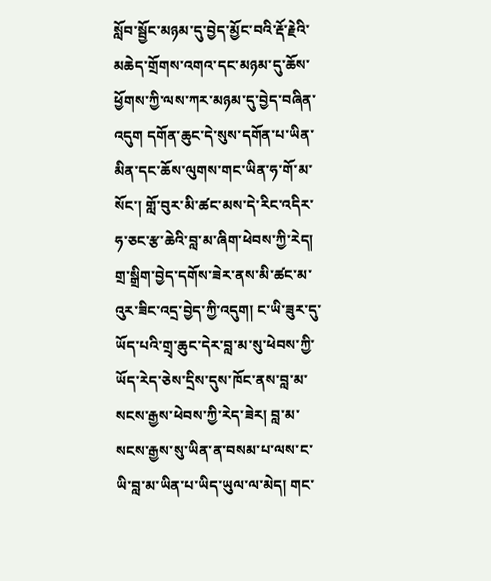སློབ་སྦྱོང་མཉམ་དུ་བྱེད་མྱོང་བའི་རྡོ་རྗེའི་མཆེད་གྲོགས་འགའ་དང་མཉམ་དུ་ཆོས་ཕྱོགས་ཀྱི་ལས་ཀར་མཉམ་དུ་བྱེད་བཞིན་འདུག དགོན་ཆུང་དེ་སུས་དགོན་པ་ཡིན་མིན་དང་ཆོས་ལུགས་གང་ཡིན་ཧ་གོ་མ་སོང་། གློ་བུར་མི་ཚང་མས་དེ་རིང་འདིར་ཧ་ཅང་རྩ་ཆེའི་བླ་མ་ཞིག་ཕེབས་ཀྱི་རེད། གྲ་སྒྲིག་བྱེད་དགོས་ཟེར་ནས་མི་ཚང་མ་འུར་ཟིང་འདྲ་བྱེད་ཀྱི་འདུག། ང་ཡི་ཟུར་དུ་ཡོད་པའི་གྲྭ་ཆུང་དེར་བླ་མ་སུ་ཕེབས་ཀྱི་ཡོད་རེད་ཅེས་དྲིས་དུས་ཁོང་ནས་བླ་མ་སངས་རྒྱས་ཕེབས་ཀྱི་རེད་ཟེར། བླ་མ་སངས་རྒྱས་སུ་ཡིན་ན་བསམ་པ་ལས་ང་ཡི་བླ་མ་ཡིན་པ་ཡིད་ཡུལ་ལ་མེད། གང་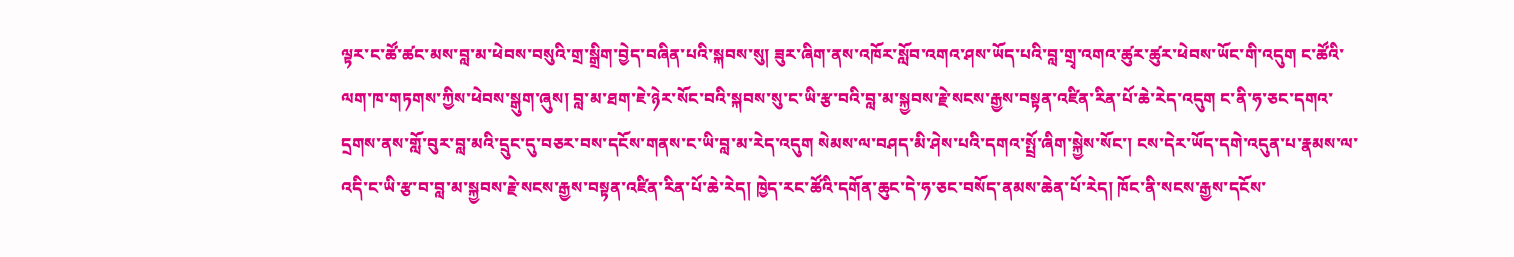ལྟར་ང་ཚོ་ཚང་མས་བླ་མ་ཕེབས་བསུའི་གྲ་སྒྲིག་བྱེད་བཞིན་པའི་སྐབས་སུ། ཟུར་ཞིག་ནས་འཁོར་སློབ་འགའ་ཤས་ཡོད་པའི་བླ་གྲྭ་འགའ་ཚུར་ཚུར་ཕེབས་ཡོང་གི་འདུག ང་ཚོའི་ལག་ཁ་གཏགས་ཀྱིས་ཕེབས་སྒུག་ཞུས། བླ་མ་ཐག་ཇེ་ཉེར་སོང་བའི་སྐབས་སུ་ང་ཡི་རྩ་བའི་བླ་མ་སྐྱབས་རྗེ་སངས་རྒྱས་བསྟན་འཛིན་རིན་པོ་ཆེ་རེད་འདུག ང་ནི་ཧ་ཅང་དགའ་དྲགས་ནས་གློ་བུར་བླ་མའི་དྲུང་དུ་བཅར་བས་དངོས་གནས་ང་ཡི་བླ་མ་རེད་འདུག སེམས་ལ་བཤད་མི་ཤེས་པའི་དགའ་སྤྲོ་ཞིག་སྐྱེས་སོང་། ངས་དེར་ཡོད་དགེ་འདུན་པ་རྣམས་ལ་འདི་ང་ཡི་རྩ་བ་བླ་མ་སྐྱབས་རྗེ་སངས་རྒྱས་བསྟན་འཛིན་རིན་པོ་ཆེ་རེད། ཁྱེད་རང་ཚོའི་དགོན་ཆུང་དེ་ཧ་ཅང་བསོད་ནམས་ཆེན་པོ་རེད། ཁོང་ནི་སངས་རྒྱས་དངོས་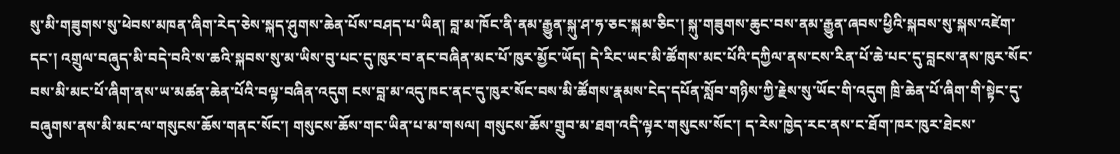སུ་མི་གཟུགས་སུ་ཕེབས་མཁན་ཞིག་རེད་ཅེས་སྐད་ཤུགས་ཆེན་པོས་བཤད་པ་ཡིན། བླ་མ་ཁོང་ནི་ནམ་རྒྱུན་སྐུ་ཤ་ཧ་ཅང་སྐམ་ཅིང་། སྐུ་གཟུགས་ཆུང་བས་ནམ་རྒྱུན་ཞབས་ཕྱིའི་སྐབས་སུ་སྐས་འཛེག་དང་། འགྲུལ་བཞུད་མི་བདེ་བའི་ས་ཆའི་སྐབས་སུ་མ་ཡིས་བུ་པང་དུ་ཁུར་བ་ནང་བཞིན་མང་པོ་ཁུར་མྱོང་ཡོད། དེ་རིང་ཡང་མི་ཚོགས་མང་པོའི་དཀྱིལ་ནས་ངས་རིན་པོ་ཆེ་པང་དུ་བླངས་ནས་ཁུར་སོང་བས་མི་མང་པོ་ཞིག་ནས་ཡ་མཚན་ཆེན་པོའི་བལྟ་བཞིན་འདུག ངས་བླ་མ་འདུ་ཁང་ནང་དུ་ཁུར་སོང་བས་མི་ཚོགས་རྣམས་ངེད་དཔོན་སློབ་གཉིས་ཀྱི་རྗེས་སུ་ཡོང་གི་འདུག ཁྲི་ཆེན་པོ་ཞིག་གི་སྟེང་དུ་བཞུགས་ནས་མི་མང་ལ་གསུངས་ཆོས་གནང་སོང་། གསུངས་ཆོས་གང་ཡིན་པ་མ་གསལ། གསུངས་ཆོས་གྲུབ་མ་ཐག་འདི་ལྟར་གསུངས་སོང་། ད་རེས་ཁྱེད་རང་ནས་ང་ཐོག་ཁར་ཁུར་ཐེངས་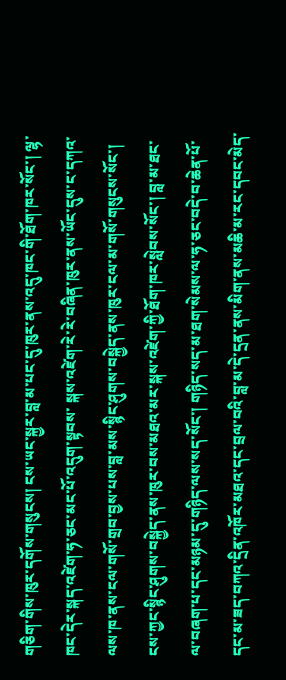གཅིག་གིས་ཁུར་དགོས་གསུངས། ངས་ཡང་སྐྱར་བླ་མ་པང་དུ་ཁུར་ནས་འདུ་ཁང་གི་ཐོག་ཁར་སོང་། ལྷ་ཁང་དེར་སྐད་འཛེག་ཧ་ཅང་མང་པོ་འདུག་སྟབས་ སྐས་འཛེག་རེ་རེ་བཞིན་ཁུར་ནས་ཡོང་དུས་ང་དཀའ་ལས་ཁ་ནས་ངལ་གསོ་གྲབ་བྱས་པས་བླ་མས་སྙིང་ཤུགས་བསྐྱེད་ནས་ཁུར་ངལ་མ་གསོ་གསུངས་སོང་། ངས་ཀྱང་སྙིང་ཤུགས་བསྐྱེད་ནས་ཁུར་བས་མཐའ་མར་སྐས་འཛེག་ཀྱི་ཐོག་ཁར་སླེབས་སོང་། བླ་མ་ཐང་ལ་བཞག་པ་དང་མཉམ་དུ་གཉིད་ལས་སད་སོང་། གཉིད་སད་མ་ཐག་སེམས་ལ་ཧ་ཅང་བདེ་བ་ཆེན་པོ་དང་མ་ཟད་བཀའ་དྲིན་འཁོར་མཐའ་དང་བྲལ་བའི་བླ་མ་དེ་དྲན་ནས་མིག་ནས་མཆི་མ་རང་དབང་མེད་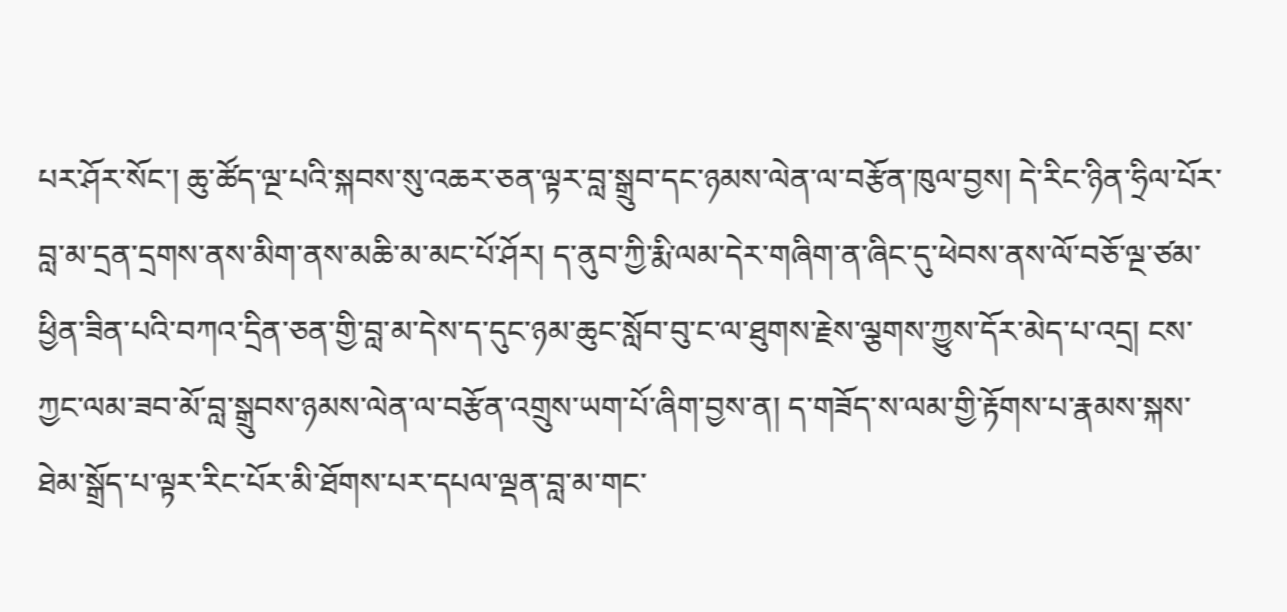པར་ཤོར་སོང་། ཆུ་ཚོད་ལྔ་པའི་སྐབས་སུ་འཆར་ཅན་ལྟར་བླ་སྒྲུབ་དང་ཉམས་ལེན་ལ་བརྩོན་ཁུལ་བྱས། དེ་རིང་ཉིན་ཧྲིལ་པོར་བླ་མ་དྲན་དྲགས་ནས་མིག་ནས་མཆི་མ་མང་པོ་ཤོར། ད་ནུབ་ཀྱི་རྨི་ལམ་དེར་གཞིག་ན་ཞིང་དུ་ཕེབས་ནས་ལོ་བཅོ་ལྔ་ཙམ་ཕྱིན་ཟིན་པའི་བཀའ་དྲིན་ཅན་གྱི་བླ་མ་དེས་ད་དུང་ཉམ་ཆུང་སློབ་བུ་ང་ལ་ཐུགས་རྗེས་ལྕགས་ཀྱུས་དོར་མེད་པ་འདྲ། ངས་ཀྱང་ལམ་ཟབ་མོ་བླ་སྒྲུབས་ཉམས་ལེན་ལ་བརྩོན་འགྲུས་ཡག་པོ་ཞིག་བྱས་ན། ད་གཟོད་ས་ལམ་གྱི་རྟོགས་པ་རྣམས་སྐས་ཐེམ་སྒྲོད་པ་ལྟར་རིང་པོར་མི་ཐོགས་པར་དཔལ་ལྡན་བླ་མ་གང་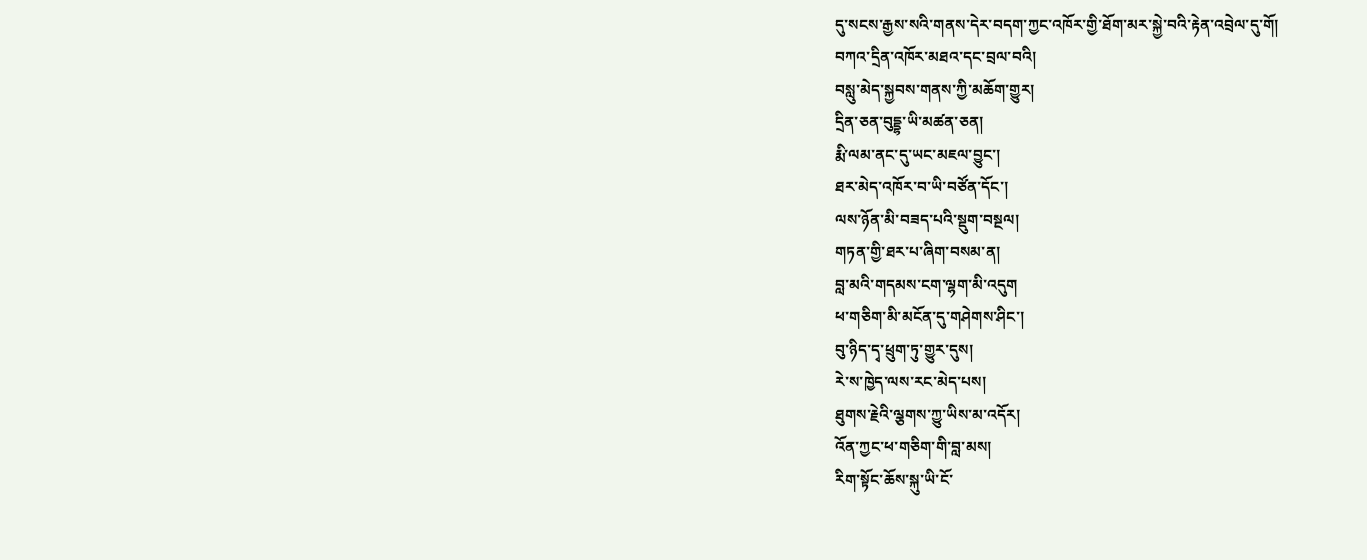དུ་སངས་རྒྱས་སའི་གནས་དེར་བདག་ཀྱང་འཁོར་གྱི་ཐོག་མར་སྐྱེ་བའི་རྟེན་འབྲེལ་དུ་གོ།
བཀའ་དྲིན་འཁོར་མཐའ་དང་བྲལ་བའི།
བསླུ་མེད་སྐྱབས་གནས་ཀྱི་མཆོག་གྱུར།
དྲིན་ཅན་བུདྡྷ་ཡི་མཚན་ཅན།
རྨི་ལམ་ནང་དུ་ཡང་མཇལ་བྱུང་།
ཐར་མེད་འཁོར་བ་ཡི་བཙོན་དོང་།
ལས་ཉོན་མི་བཟད་པའི་སྡུག་བསྔལ།
གཏན་གྱི་ཐར་པ་ཞིག་བསམ་ན།
བླ་མའི་གདམས་ངག་ལྷག་མི་འདུག
ཕ་གཅིག་མི་མངོན་དུ་གཤེགས་ཤིང་།
བུ་ཉིད་དྭ་ཕྲུག་ཏུ་གྱུར་དུས།
རེ་ས་ཁྱེད་ལས་རང་མེད་པས།
ཐུགས་རྗེའི་ལྕགས་ཀྱུ་ཡིས་མ་འདོར།
འོན་ཀྱང་ཕ་གཅིག་གི་བླ་མས།
རིག་སྟོང་ཆོས་སྐུ་ཡི་ངོ་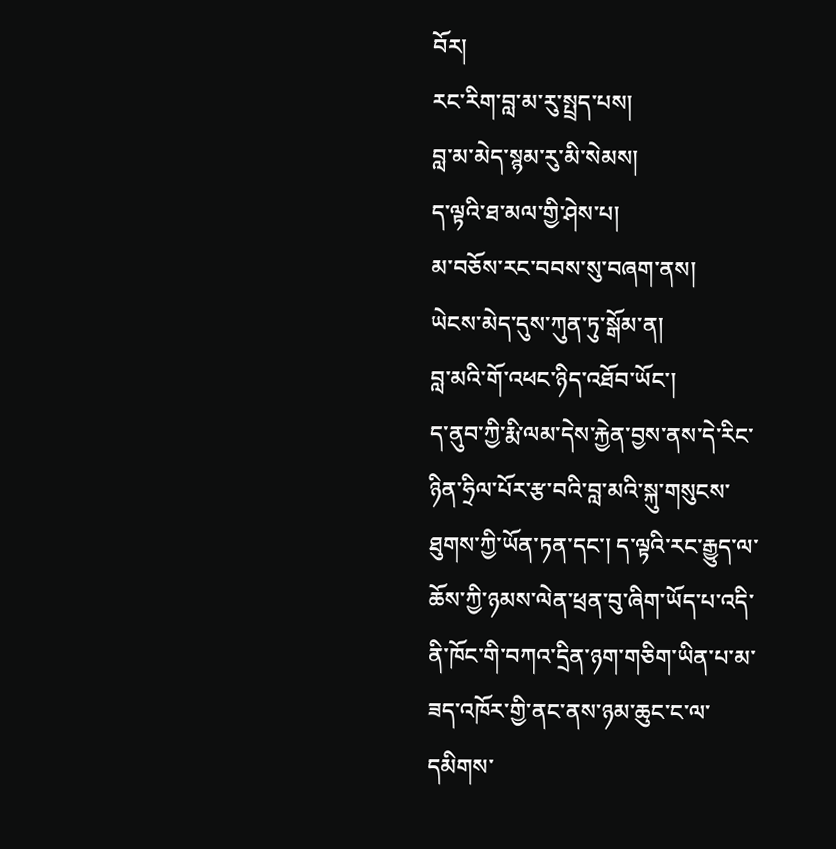བོར།
རང་རིག་བླ་མ་རུ་སྤྲད་པས།
བླ་མ་མེད་སྙམ་རུ་མི་སེམས།
ད་ལྟའི་ཐ་མལ་གྱི་ཤེས་པ།
མ་བཅོས་རང་བབས་སུ་བཞག་ནས།
ཡེངས་མེད་དུས་ཀུན་ཏུ་སྒོམ་ན།
བླ་མའི་གོ་འཕང་ཉིད་འཐོབ་ཡོང་།
ད་ནུབ་ཀྱི་རྨི་ལམ་དེས་རྐྱེན་བྱས་ནས་དེ་རིང་ཉིན་ཧྲིལ་པོར་རྩ་བའི་བླ་མའི་སྐུ་གསུངས་ཐུགས་ཀྱི་ཡོན་ཏན་དང་། ད་ལྟའི་རང་རྒྱུད་ལ་ཆོས་ཀྱི་ཉམས་ལེན་ཕྲན་བུ་ཞིག་ཡོད་པ་འདི་ནི་ཁོང་གི་བཀའ་དྲིན་ཉག་གཅིག་ཡིན་པ་མ་ཟད་འཁོར་གྱི་ནང་ནས་ཉམ་ཆུང་ང་ལ་དམིགས་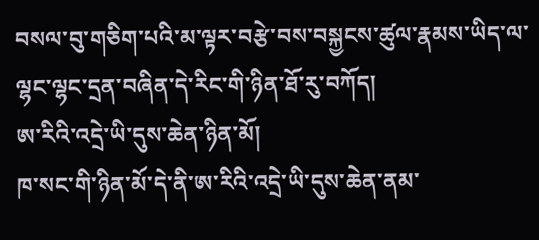བསལ་བུ་གཅིག་པའི་མ་ལྟར་བརྩེ་བས་བསྐྱངས་ཚུལ་རྣམས་ཡིད་ལ་ལྷང་ལྷང་དྲན་བཞིན་དེ་རིང་གི་ཉིན་ཐོ་རུ་བཀོད།
ཨ་རིའི་འདྲེ་ཡི་དུས་ཆེན་ཉིན་མོ།
ཁ་སང་གི་ཉིན་མོ་དེ་ནི་ཨ་རིའི་འདྲེ་ཡི་དུས་ཆེན་ནམ་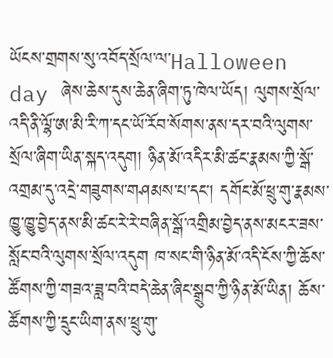ཡོངས་གྲགས་སུ་འབོད་སྲོལ་ལ་Halloween day ཞེས་ཆེས་དུས་ཆེན་ཞིག་ཏུ་ཁེལ་ཡོད། ལུགས་སྲོལ་འདི་ནི་ལྷོ་ཨ་མི་རི་ཀ་དང་ཡོ་རོབ་སོགས་ནས་དར་བའི་ལུགས་སྲོལ་ཞིག་ཡིན་སྐད་འདུག། ཉིན་མོ་འདིར་མི་ཚང་རྣམས་ཀྱི་སྒོ་འགྲམ་དུ་འདྲེ་གཟུགས་གཤམས་པ་དང་། དགོང་མོ་ཕྲུ་གུ་རྣམས་ཁྱུ་ཁྱུ་བྱེད་ནས་མི་ཚང་རེ་རེ་བཞིན་སྒོ་འགྲིམ་བྱེད་ནས་མངར་ཟས་སློང་བའི་ལུགས་སྲོལ་འདུག ཁ་སང་གི་ཉིན་མོ་འདི་ངོས་ཀྱི་ཆོས་ཚོགས་ཀྱི་གཟའ་ཟླ་བའི་བདེ་ཆེན་ཞིང་སྒྲུབ་ཀྱི་ཉིན་མོ་ཡིན། ཆོས་ཚོགས་ཀྱི་དྲུང་ཡིག་ནས་ཕྲུ་གུ་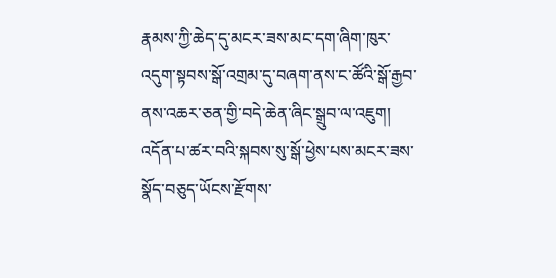རྣམས་ཀྱི་ཆེད་དུ་མངར་ཟས་མང་དག་ཞིག་ཁུར་འདུག་སྟབས་སྒོ་འགྲམ་དུ་བཞག་ནས་ང་ཚོའི་སྒོ་རྒྱབ་ནས་འཆར་ཅན་གྱི་བདེ་ཆེན་ཞིང་སྒྲུབ་ལ་འཇུག། འདོན་པ་ཚར་བའི་སྐབས་སུ་སྒོ་ཕྱེས་པས་མངར་ཟས་སྣོད་བཅུད་ཡོངས་རྫོགས་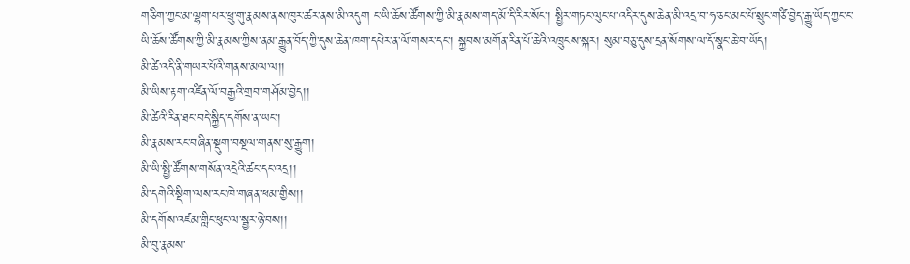གཅིག་ཀྱང་མ་ལྷག་པར་ཕྲུ་གུ་རྣམས་ནས་ཁུར་ཚར་ནས་མི་འདུག ང་ཡི་ཆོས་ཚོགས་ཀྱི་མི་རྣམས་གད་མོ་དི་རིར་སོང་། སྤྱིར་གཏང་ལུང་པ་འདིར་དུས་ཆེན་མི་འདྲ་བ་ཧ་ཅང་མང་པོ་སྲུང་གཙི་བྱེད་རྒྱུ་ཡོད་ཀྱང་ང་ཡི་ཆོས་ཚོགས་ཀྱི་མི་རྣམས་ཀྱིས་ནམ་རྒྱུན་བོད་ཀྱི་དུས་ཆེན་ཁག་དཔེར་ན་ལོ་གསར་དང་། སྐྱབས་མགོན་རིན་པོ་ཆེའི་འཁྲུངས་སྐར། སུམ་བཅུ་དུས་དྲན་སོགས་ལ་དོ་སྣང་ཆེ་བ་ཡོད།
མི་ཚེ་འདི་ནི་གཡར་པོའི་གནས་མལ་ལ།།
མི་ཡིས་རྟག་འཛིན་ལོ་བརྒྱའི་གྲབ་གཤོམ་བྱེད།།
མི་ཚེའི་རིན་ཐང་བདེ་སྐྱིད་དགོས་ན་ཡང་།
མི་རྣམས་རང་བཞིན་སྡུག་བསྔལ་གནས་སུ་རྒྱུག།
མི་ཡི་སྤྱི་ཚོགས་གསོན་འདྲེའི་ཚང་དང་འདྲ།།
མི་དགེའི་སྡིག་ལས་རང་ཁེ་གཞན་ཕམ་གྱིས།།
མི་དགོས་འཛམ་གླིང་ཕུང་ལ་སྦྱར་ཉེ་བས།།
མི་བུ་རྣམས་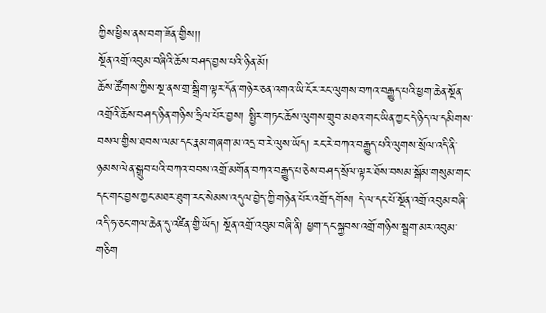ཀྱིས་ཕྱིས་ནས་བག་ཟོན་གྱིས།།
སྔོན་འགྲོ་འབུམ་བཞིའི་ཆོས་བཤད་བྱས་པའི་ཉིན་མོ།
ཆོས་ཚོགས་ཀྱིས་སྔ་ནས་གྲ་སྒྲིག་ལྟར་དོན་གཉེར་ཅན་འགའ་ཡི་ངོར་རང་ལུགས་བཀའ་བརྒྱུད་པའི་ཕྱག་ཆེན་སྔོན་འགྲོའི་ཆོས་བཤད་ཉིན་གཉིས་ཧྲིལ་པོར་བྱས། སྤྱིར་གཏང་ཆོས་ལུགས་གྲུབ་མཐའ་གང་ཡིན་ཀྱང་དེ་ཉིད་ལ་དམིགས་བསལ་གྱིས་ཐབས་ལམ་དང་རྣམ་གཞག་མ་འདྲ་བ་རེ་ལུས་ཡོད། རང་རེ་བཀའ་བརྒྱུད་པའི་ལུགས་སྲོལ་འདི་ནི་ཉམས་ལེན་སྒྲུབ་པའི་བཀའ་བབས་འགྲོ་མགོན་བཀའ་བརྒྱུད་པ་ཅེས་བཤད་སྲོལ་ལྟར་ཐོས་བསམ་སྒོམ་གསུམ་གང་དང་གང་བྱས་ཀྱང་མཐར་ཐུག་རང་སེམས་འདུལ་བྱེད་ཀྱི་གཉེན་པོར་འགྲོ་དགོས། དེ་ལ་དང་པོ་སྔོན་འགྲོ་འབུམ་བཞི་འདི་ཧ་ཅང་གལ་ཆེན་དུ་འཛིན་གྱི་ཡོད། སྔོན་འགྲོ་འབུམ་བཞི་ནི། ཕྱག་དང་སྐྱབས་འགྲོ་གཉིས་སྦྲག་མར་འབུམ་གཅིག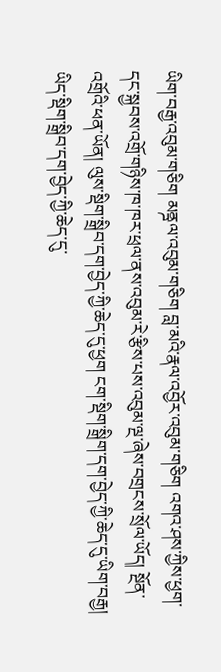ཡིག་བརྒྱ་འབུམ་གཅིག མནྜལ་འབུམ་གཅིག བླ་མའི་རྣལ་འབྱོར་འབུམ་གཅིག འགའ་ཤས་ཀྱིས་ཕྱག་དང་སྐྱབས་འགྲོ་གཉིས་ཁ་ཁར་ཕྲལ་ནས་འབུམ་རེ་རྩིས་པས་འབུམ་ལྔ་ཞེས་བགྲངས་སྲོལ་ཡོད། སྔོན་འགྲོའི་ཕན་ཡོན། ལུས་སྡིག་སྒྲིབ་དག་བྱེད་ཀྱི་ཆེད་དུ་ཕྱག ངག་སྡིག་སྒྲིག་དག་བྱེད་ཀྱི་ཆེད་དུ་ཡིག་བརྒྱ། ཡིད་སྡིག་སྒྲིབ་དག་བྱེད་ཀྱི་ཆེད་དུ་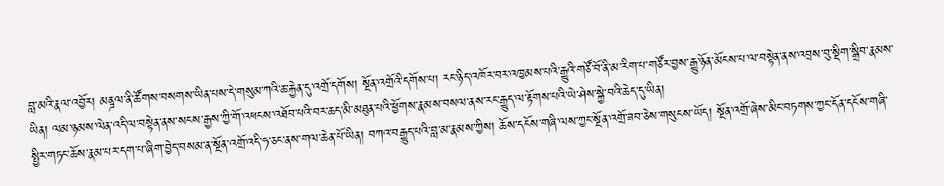བླ་མའི་རྣལ་འབྱོར། མནྜལ་ནི་ཚོགས་བསགས་ཡིན་པས་དེ་གསུམ་ཀའི་ཆ་རྐྱེན་དུ་འགྲོ་དགོས། སྔོན་འགྲོའི་དགོས་པ། རང་ཉིད་འཁོར་བར་འཁྱམས་པའི་རྒྱུའི་གཙོ་བོ་ནི་མ་རིག་པ་གཙོར་བྱས་རྒྱུ་ཉོན་མོངས་པ་ལ་བསྟེན་ནས་འབྲས་བུ་སྡིག་སྒྲིབ་རྣམས་ཡིན། ལམ་ཉམས་ལེན་འདི་ལ་བསྟེན་ནས་སངས་རྒྱས་ཀྱི་གོ་འཕངས་འཐོབ་པའི་བར་ཆད་མི་མཐུན་པའི་ཕྱོགས་རྣམས་བསལ་ནས་རང་རྒྱུད་ལ་རྟོགས་པའི་ཡེ་ཤེས་སྐྱེ་བའི་ཆེད་དུ་ཡིན།
སྤྱིར་གཏང་ཆོས་རྣམ་པར་དག་པ་ཞིག་བྱེད་བསམ་ན་སྔོན་འགྲོ་འདི་ཧ་ཅང་ནས་གལ་ཆེན་པོ་ཡིན། བཀའ་བརྒྱུད་པའི་བླ་མ་རྣམས་ཀྱིས། ཆོས་དངོས་གཞི་ལས་ཀྱང་སྔོན་འགྲོ་ཟབ་ཅེས་གསུངས་ཡོད། སྔོན་འགྲོ་ཞེས་མིང་བཏགས་ཀྱང་དོན་དངོས་གཞི་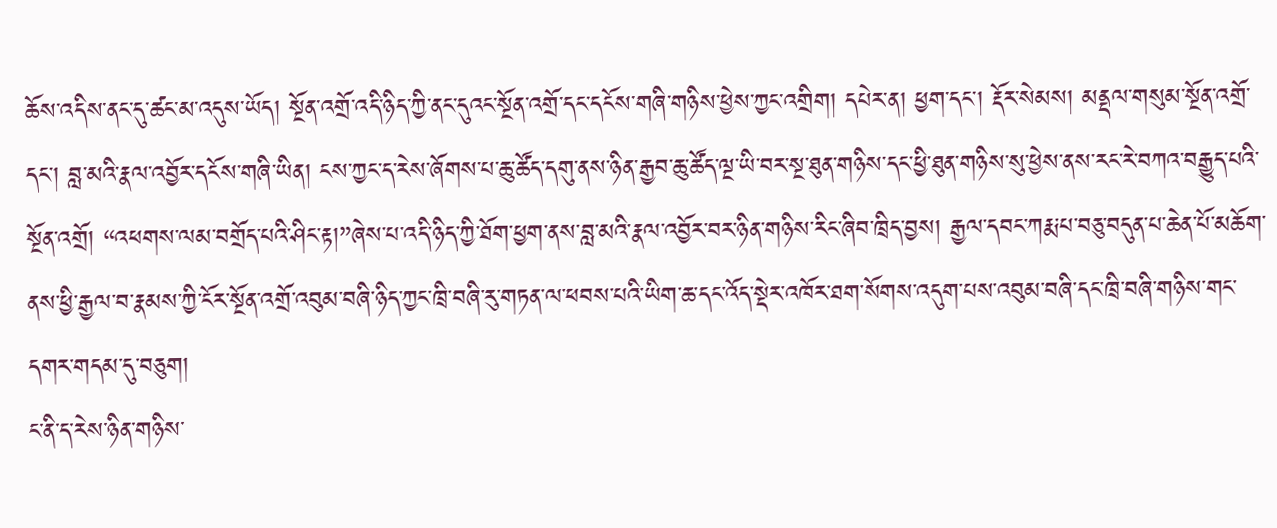ཆོས་འདིས་ནང་དུ་ཚང་མ་འདུས་ཡོད། སྔོན་འགྲོ་འདི་ཉིད་ཀྱི་ནང་དུའང་སྔོན་འགྲོ་དང་དངོས་གཞི་གཉིས་ཕྱེས་ཀྱང་འགྲིག། དཔེར་ན། ཕྱག་དང་། རྡོར་སེམས། མནྡལ་གསུམ་སྔོན་འགྲོ་དང་། བླ་མའི་རྣལ་འབྱོར་དངོས་གཞི་ཡིན། ངས་ཀྱང་ད་རེས་ཞོགས་པ་ཆུ་ཚོད་དགུ་ནས་ཉིན་རྒྱབ་ཆུ་ཚོད་ལྔ་ཡི་བར་སྔ་ཐུན་གཉིས་དང་ཕྱི་ཐུན་གཉིས་སུ་ཕྱེས་ནས་རང་རེ་བཀའ་བརྒྱུད་པའི་སྔོན་འགྲོ། “འཕགས་ལམ་བགྲོད་པའི་ཤིང་རྟ།”ཞེས་པ་འདི་ཉིད་ཀྱི་ཐོག་ཕྱག་ནས་བླ་མའི་རྣལ་འབྱོར་བར་ཉིན་གཉིས་རིང་ཞིབ་ཁྲིད་བྱས། རྒྱལ་དབང་ཀརྨ་པ་བཅུ་བདུན་པ་ཆེན་པོ་མཆོག་ནས་ཕྱི་རྒྱལ་བ་རྣམས་ཀྱི་ངོར་སྔོན་འགྲོ་འབུམ་བཞི་ཉིད་ཀྱང་ཁྲི་བཞི་རུ་གཏན་ལ་ཕབས་པའི་ཡིག་ཆ་དང་འོད་སྡེར་འཁོར་ཐག་སོགས་འདུག་པས་འབུམ་བཞི་དང་ཁྲི་བཞི་གཉིས་གང་དགར་གདམ་དུ་བཅུག།
ང་ནི་ད་རེས་ཉིན་གཉིས་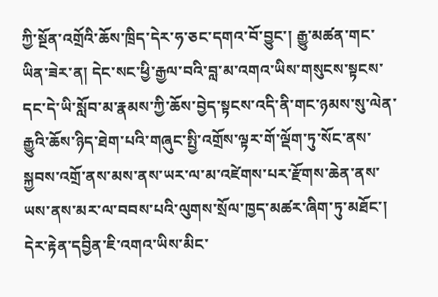ཀྱི་སྔོན་འགྲོའི་ཆོས་ཁྲིད་དེར་ཧ་ཅང་དགའ་བོ་བྱུང་། རྒྱུ་མཚན་གང་ཡིན་ཟེར་ན། དེང་སང་ཕྱི་རྒྱལ་བའི་བླ་མ་འགའ་ཡིས་གསུངས་སྟངས་དང་དེ་ཡི་སློབ་མ་རྣམས་ཀྱི་ཆོས་བྱེད་སྟངས་འདི་ནི་གང་ཉམས་སུ་ལེན་རྒྱུའི་ཆོས་ཉིད་ཐེག་པའི་གཞུང་སྤྱི་འགྲོས་ལྟར་གོ་ལྡོག་ཏུ་སོང་ནས་སྐྱབས་འགྲོ་ནས་མས་ནས་ཡར་ལ་མ་འཛེགས་པར་རྫོགས་ཆེན་ནས་ཡས་ནས་མར་ལ་བབས་པའི་ལུགས་སྲོལ་ཁྱད་མཚར་ཞིག་ཏུ་མཐོང་། དེར་རྟེན་དབྱིན་ཇི་འགའ་ཡིས་མིང་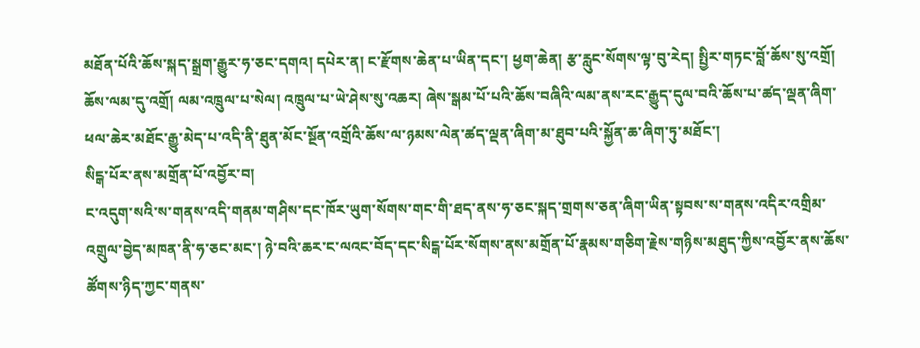མཐོན་པོའི་ཆོས་སྐད་སྒྲག་རྒྱུར་ཧ་ཅང་དགའ། དཔེར་ན། ང་རྫོགས་ཆེན་པ་ཡིན་དང་། ཕྱག་ཆེན། རྩ་རླུང་སོགས་ལྟ་བུ་རེད། སྤྱིར་གཏང་བློ་ཆོས་སུ་འགྲོ། ཆོས་ལམ་དུ་འགྲོ། ལམ་འཁྲུལ་པ་སེལ། འཁྲུལ་པ་ཡེ་ཤེས་སུ་འཆར། ཞེས་སྒམ་པོ་པའི་ཆོས་བཞིའི་ལམ་ནས་རང་རྒྱུད་དུལ་བའི་ཆོས་པ་ཚད་ལྡན་ཞིག་ཕལ་ཆེར་མཐོང་རྒྱུ་མེད་པ་འདི་ནི་ཐུན་མོང་སྔོན་འགྲོའི་ཆོས་ལ་ཉམས་ལེན་ཚད་ལྡན་ཞིག་མ་ཐུབ་པའི་སྐྱོན་ཆ་ཞིག་ཏུ་མཐོང་།
སིངྒ་པོར་ནས་མགྲོན་པོ་འབྱོར་བ།
ང་འདུག་སའི་ས་གནས་འདི་གནམ་གཤིས་དང་ཁོར་ཡུག་སོགས་གང་གི་ཐད་ནས་ཧ་ཅང་སྐད་གྲགས་ཅན་ཞིག་ཡིན་སྟབས་ས་གནས་འདིར་འགྲིམ་འགྲུལ་བྱེད་མཁན་ནི་ཧ་ཅང་མང་། ཉེ་བའི་ཆར་ང་ལའང་བོད་དང་སིངྒ་པོར་སོགས་ནས་མགྲོན་པོ་རྣམས་གཅིག་རྗེས་གཉིས་མཐུད་ཀྱིས་འབྱོར་ནས་ཆོས་ཚོགས་ཉིད་ཀྱང་གནས་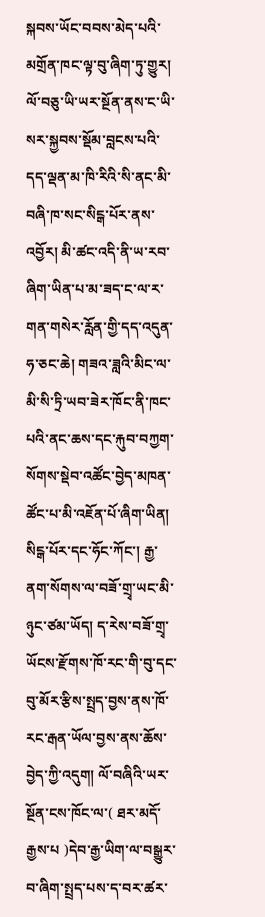སྐབས་ཡོང་བབས་མེད་པའི་མགྲོན་ཁང་ལྟ་བུ་ཞིག་ཏུ་གྱུར། ལོ་བཅུ་ཡི་ཡར་སྔོན་ནས་ང་ཡི་སར་སྐྱབས་སྡོམ་བླངས་པའི་དད་ལྡན་མ་ཁི་རིའི་སི་ནང་མི་བཞི་ཁ་སང་སིངྒ་པོར་ནས་འབྱོར། མི་ཚང་འདི་ནི་ཡ་རབ་ཞིག་ཡིན་པ་མ་ཟད་ང་ལ་ར་གན་གསེར་རློན་གྱི་དད་འདུན་ཧ་ཅང་ཆེ། གཟའ་ཟླའི་མིང་ལ་མི་སི་ཏྲི་ཡབ་ཟེར་ཁོང་ནི་ཁང་པའི་ནང་ཆས་དང་རྐུབ་བཀྱག་སོགས་སྡེབ་འཚོང་བྱེད་མཁན་ཚོང་པ་མི་འཇོན་པོ་ཞིག་ཡིན། སིངྒ་པོར་དང་ཧོང་ཀོང་། རྒྱ་ནག་སོགས་ལ་བཟོ་གྲྭ་ཡང་མི་ཉུང་ཙམ་ཡོད། ད་རེས་བཟོ་གྲྭ་ཡོངས་རྫོགས་ཁོ་རང་གི་བུ་དང་བུ་མོར་རྩིས་སྤྲད་བྱས་ནས་ཁོ་རང་རྒན་ཡོལ་བྱས་ནས་ཆོས་བྱེད་ཀྱི་འདུག། ལོ་བཞིའི་ཡར་སྔོན་ངས་ཁོང་ལ་( ཐར་མདོ་རྒྱས་པ )དེབ་རྒྱ་ཡིག་ལ་བསྒྱུར་བ་ཞིག་སྤྲད་པས་ད་བར་ཚར་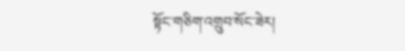སྟོང་གཅིག་འགྲུབ་སོང་ཟེར།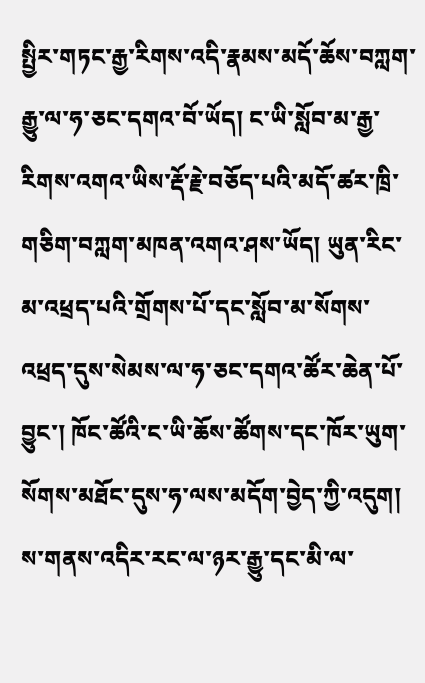སྤྱིར་གཏང་རྒྱ་རིགས་འདི་རྣམས་མདོ་ཆོས་བཀླག་རྒྱུ་ལ་ཧ་ཅང་དགའ་བོ་ཡོད། ང་ཡི་སློབ་མ་རྒྱ་རིགས་འགའ་ཡིས་རྡོ་རྗེ་བཅོད་པའི་མདོ་ཚར་ཁྲི་གཅིག་བཀླག་མཁན་འགའ་ཤས་ཡོད། ཡུན་རིང་མ་འཕྲད་པའི་གྲོགས་པོ་དང་སློབ་མ་སོགས་འཕྲད་དུས་སེམས་ལ་ཧ་ཅང་དགའ་ཚོར་ཆེན་པོ་བྱུང་། ཁོང་ཚོའི་ང་ཡི་ཆོས་ཚོགས་དང་ཁོར་ཡུག་སོགས་མཐོང་དུས་ཧ་ལས་མདོག་བྱེད་ཀྱི་འདུག། ས་གནས་འདིར་རང་ལ་ཉར་རྒྱུ་དང་མི་ལ་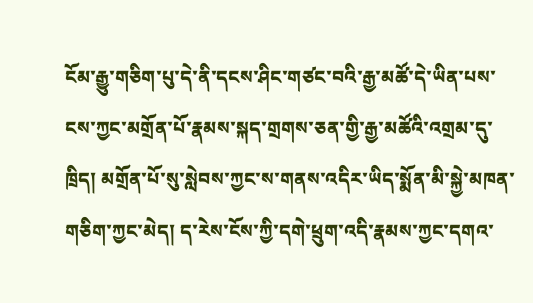ངོམ་རྒྱུ་གཅིག་པུ་དེ་ནི་དངས་ཤིང་གཙང་བའི་རྒྱ་མཚོ་དེ་ཡིན་པས་ངས་ཀྱང་མགྲོན་པོ་རྣམས་སྐད་གྲགས་ཅན་གྱི་རྒྱ་མཚོའི་འགྲམ་དུ་ཁྲིད། མགྲོན་པོ་སུ་སླེབས་ཀྱང་ས་གནས་འདིར་ཡིད་སྨོན་མི་སྐྱེ་མཁན་གཅིག་ཀྱང་མེད། ད་རེས་ངོས་ཀྱི་དགེ་ཕྲུག་འདི་རྣམས་ཀྱང་དགའ་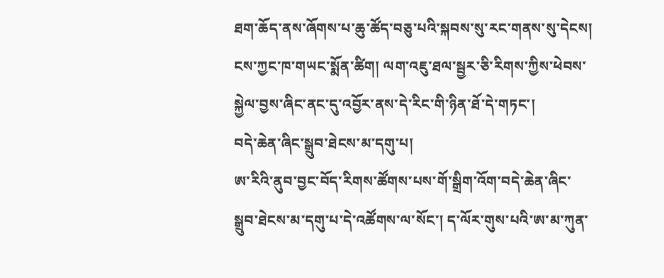ཐག་ཆོད་ནས་ཞོགས་པ་ཆུ་ཚོད་བཅུ་པའི་སྐབས་སུ་རང་གནས་སུ་དེངས། ངས་ཀྱང་ཁ་གཡང་སྨོན་ཚིག། ལག་འཇུ་ཐལ་སྦྱར་ཅི་རིགས་ཀྱིས་ཕེབས་སྐྱེལ་བྱས་ཞིང་ནང་དུ་འབྱོར་ནས་དེ་རིང་གི་ཉིན་ཐོ་དེ་གཏང་།
བདེ་ཆེན་ཞིང་སྒྲུབ་ཐེངས་མ་དགུ་པ།
ཨ་རིའི་ནུབ་བྱང་བོད་རིགས་ཚོགས་པས་གོ་སྒྲིག་འོག་བདེ་ཆེན་ཞིང་སྒྲུབ་ཐེངས་མ་དགུ་པ་དེ་འཚོགས་ལ་སོང་། ད་ལོར་གུས་པའི་ཨ་མ་ཀུན་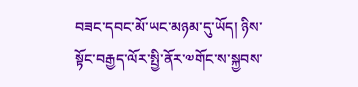བཟང་དབང་མོ་ཡང་མཉམ་དུ་ཡོད། ཉིས་སྟོང་བརྒྱད་ལོར་སྤྱི་ནོར་༧གོང་ས་སྐྱབས་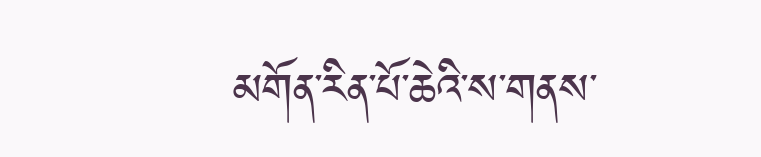མགོན་རིན་པོ་ཆེའི་ས་གནས་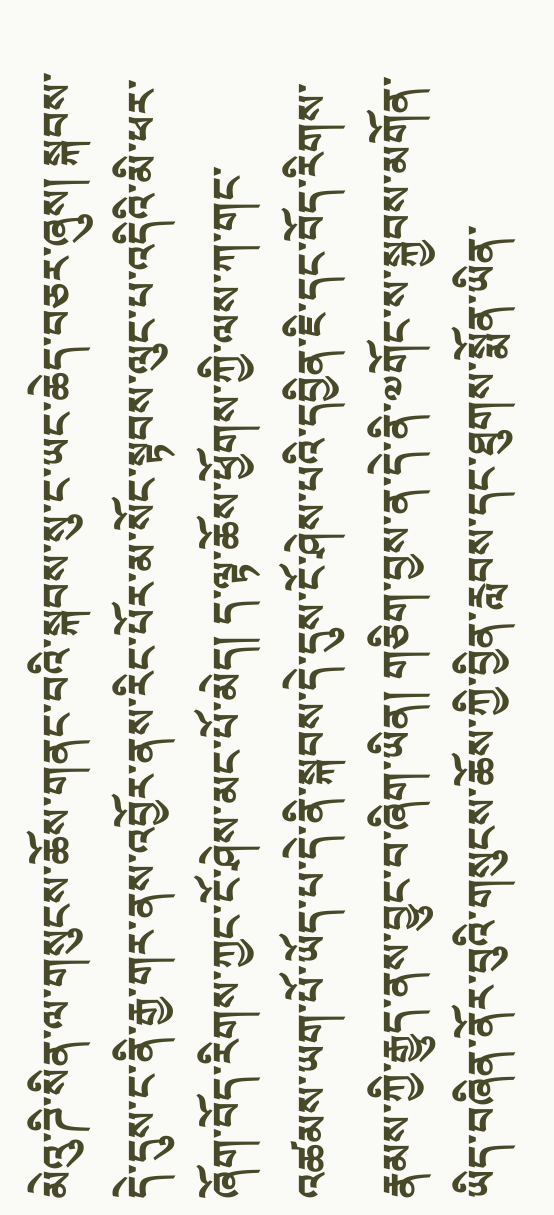མེའུ་ཌི་སིན་ལ་གསུངས་ཆོས་གནང་བའི་སྐབས་སུ་ང་ཡང་ཆེད་བཅར་ཞུས། སྐབས་དེ་དུས་ང་ནི་རྒྱ་གར་ནས་འབྱོར་ནས་རིང་པོར་མ་སོང་སྟབས་ལུང་པ་འདིའི་མི་ཕར་ཞོག་བོད་རིགས་ཀྱང་ངོ་ཤེས་མང་པོ་མེད། ད་ལྟ་ཆོས་ཕྱོགས་ཀྱི་ལས་ཀ་གང་འཚམས་ཡག་པོ་ཡོད་པ་དེ་ནི་སྐབས་དེ་དུས་ངོ་ཤེས་པའི་དབྱིན་ཇི་དང་བོད་རིགས་རྣམས་ཀྱི་རྒྱུད་ནས་བྱུང་བ་ཞིག་ཡིན། གཅིག་བྱས་ན་དེ་ནི་༧གོང་ས་སྐྱབས་མགོན་ཡིད་བཞིན་ནོར་བུའི་གསུངས་ཆོས་ཀྱི་བྱིན་རླབས་དང་ཐུགས་སྨོན་ཡིན་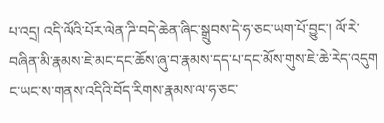པ་འདྲ། འདི་ལོའི་པོར་ལེན་ཌི་བདེ་ཆེན་ཞིང་སྒྲུབས་དེ་ཧ་ཅང་ཡག་པོ་བྱུང་། ལོ་རེ་བཞིན་མི་རྣམས་ཇེ་མང་དང་ཆོས་ཞུ་བ་རྣམས་དད་པ་དང་མོས་གུས་ཇེ་ཆེ་རེད་འདུག ང་ཡང་ས་གནས་འདིའི་བོད་རིགས་རྣམས་ལ་ཧ་ཅང་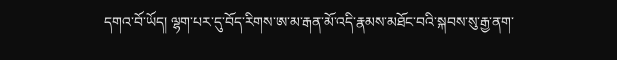དགའ་བོ་ཡོད། ལྷག་པར་དུ་བོད་རིགས་ཨ་མ་རྒན་མོ་འདི་རྣམས་མཐོང་བའི་སྐབས་སུ་རྒྱ་ནག་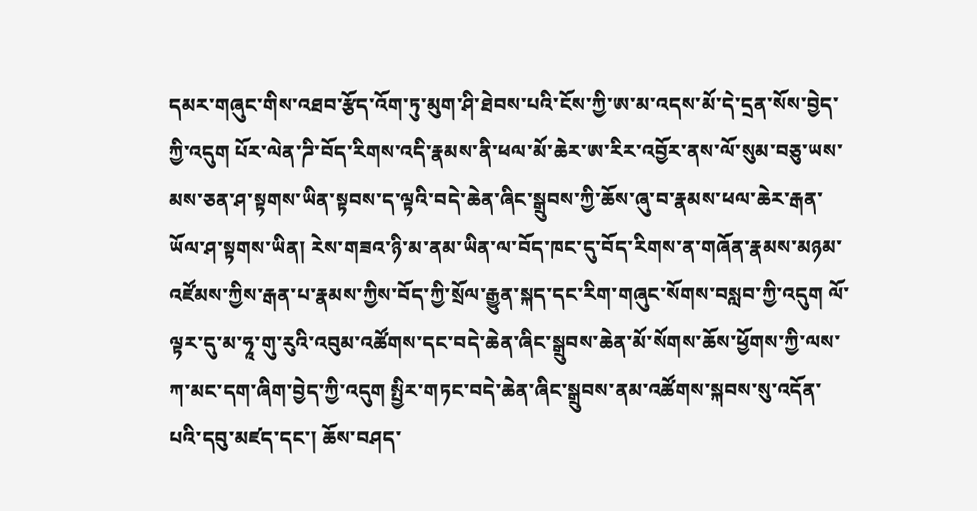དམར་གཞུང་གིས་འཐབ་རྩོད་འོག་ཏུ་མུག་ཤི་ཐེབས་པའི་ངོས་ཀྱི་ཨ་མ་འདས་མོ་དེ་དྲན་སོས་བྱེད་ཀྱི་འདུག པོར་ལེན་ཌི་བོད་རིགས་འདི་རྣམས་ནི་ཕལ་མོ་ཆེར་ཨ་རིར་འབྱོར་ནས་ལོ་སུམ་བཅུ་ཡས་མས་ཅན་ཤ་སྟགས་ཡིན་སྟབས་ད་ལྟའི་བདེ་ཆེན་ཞིང་སྒྲུབས་ཀྱི་ཆོས་ཞུ་བ་རྣམས་ཕལ་ཆེར་རྒན་ཡོལ་ཤ་སྟགས་ཡིན། རེས་གཟའ་ཉི་མ་ནམ་ཡིན་ལ་བོད་ཁང་དུ་བོད་རིགས་ན་གཞོན་རྣམས་མཉམ་འཛོམས་ཀྱིས་རྒན་པ་རྣམས་ཀྱིས་བོད་ཀྱི་སྲོལ་རྒྱུན་སྐད་དང་རིག་གཞུང་སོགས་བསླབ་ཀྱི་འདུག ལོ་ལྟར་དུ་མ་ཧཱ་གུ་རུའི་འབུམ་འཚོགས་དང་བདེ་ཆེན་ཞིང་སྒྲུབས་ཆེན་མོ་སོགས་ཆོས་ཕྱོགས་ཀྱི་ལས་ཀ་མང་དག་ཞིག་བྱེད་ཀྱི་འདུག སྤྱིར་གཏང་བདེ་ཆེན་ཞིང་སྒྲུབས་ནམ་འཚོགས་སྐབས་སུ་འདོན་པའི་དབུ་མཛད་དང་། ཆོས་བཤད་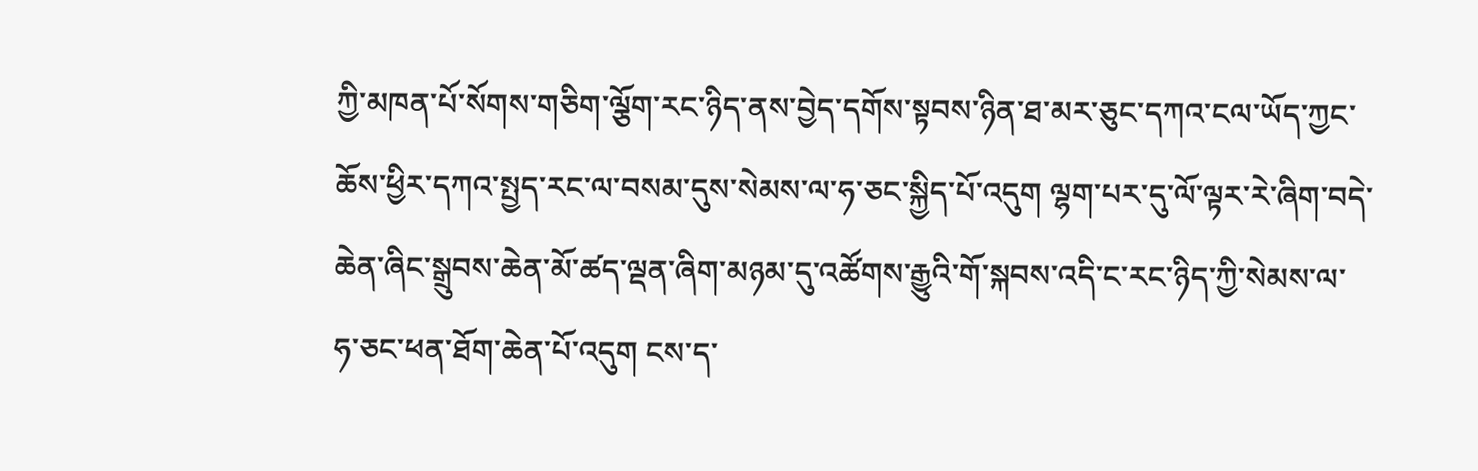ཀྱི་མཁན་པོ་སོགས་གཅིག་ལྕོག་རང་ཉིད་ནས་བྱེད་དགོས་སྟབས་ཉིན་ཐ་མར་ཅུང་དཀའ་ངལ་ཡོད་ཀྱང་ཆོས་ཕྱིར་དཀའ་སྤྱད་རང་ལ་བསམ་དུས་སེམས་ལ་ཧ་ཅང་སྐྱིད་པོ་འདུག ལྷག་པར་དུ་ལོ་ལྟར་རེ་ཞིག་བདེ་ཆེན་ཞིང་སྒྲུབས་ཆེན་མོ་ཚད་ལྡན་ཞིག་མཉམ་དུ་འཚོགས་རྒྱུའི་གོ་སྐབས་འདི་ང་རང་ཉིད་ཀྱི་སེམས་ལ་ཧ་ཅང་ཕན་ཐོག་ཆེན་པོ་འདུག ངས་ད་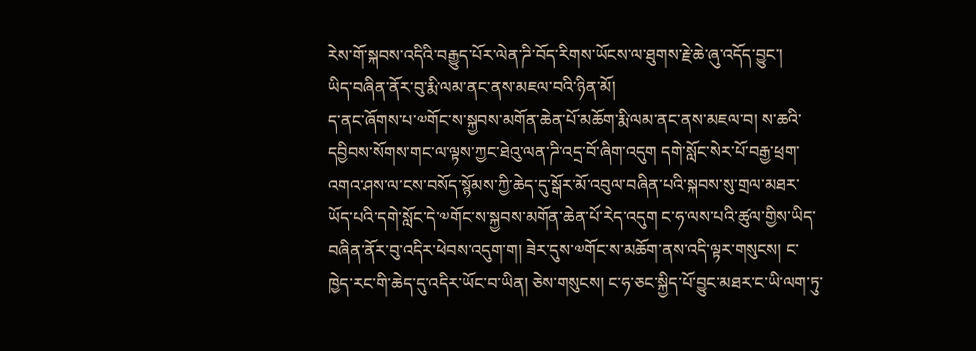རེས་གོ་སྐབས་འདིའི་བརྒྱུད་པོར་ལེན་ཌི་བོད་རིགས་ཡོངས་ལ་ཐུགས་རྗེ་ཆེ་ཞུ་འདོད་བྱུང་།
ཡིད་བཞིན་ནོར་བུ་རྨི་ལམ་ནང་ནས་མཇལ་བའི་ཉིན་མོ།
ད་ནང་ཞོགས་པ་༧གོང་ས་སྐྱབས་མགོན་ཆེན་པོ་མཆོག་རྨི་ལམ་ནང་ནས་མཇལ་བ། ས་ཆའི་དབྱིབས་སོགས་གང་ལ་ལྟས་ཀྱང་ཐེའུ་ལན་ཌི་འདྲ་བོ་ཞིག་འདུག དགེ་སློང་སེར་པོ་བརྒྱ་ཕྲག་འགའ་ཤས་ལ་ངས་བསོད་སྙོམས་ཀྱི་ཆེད་དུ་སྒོར་མོ་འབུལ་བཞིན་པའི་སྐབས་སུ་གྲལ་མཐར་ཡོད་པའི་དགེ་སློང་དེ་༧གོང་ས་སྐྱབས་མགོན་ཆེན་པོ་རེད་འདུག ང་ཧ་ལས་པའི་ཚུལ་གྱིས་ཡིད་བཞིན་ནོར་བུ་འདིར་ཕེབས་འདུག་ག། ཟེར་དུས་༧གོང་ས་མཆོག་ནས་འདི་ལྟར་གསུངས། ང་ཁྱེད་རང་གི་ཆེད་དུ་འདིར་ཡོང་བ་ཡིན། ཅེས་གསུངས། ང་ཧ་ཅང་སྐྱིད་པོ་བྱུང་མཐར་ང་ཡི་ལག་ཏུ་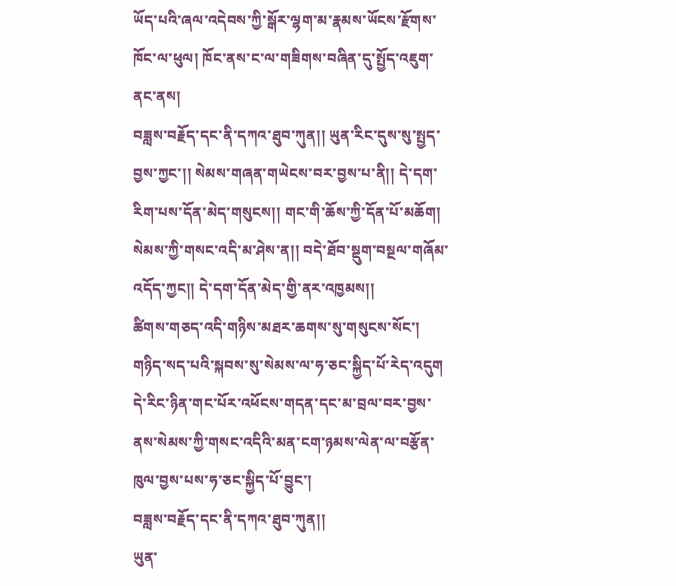ཡོད་པའི་ཞལ་འདེབས་ཀྱི་སྒོར་ལྷག་མ་རྣམས་ཡོངས་རྫོགས་ཁོང་ལ་ཕུལ། ཁོང་ནས་ང་ལ་གཟིགས་བཞིན་དུ་སྤྱོད་འཇུག་ནང་ནས།
བཟླས་བརྗོད་དང་ནི་དཀའ་ཐུབ་ཀུན།། ཡུན་རིང་དུས་སུ་སྤྱད་བྱས་ཀྱང་།། སེམས་གཞན་གཡེངས་བར་བྱས་པ་ནི།། དེ་དག་རིག་པས་དོན་མེད་གསུངས།། གང་གི་ཆོས་ཀྱི་དོན་པོ་མཆོག། སེམས་ཀྱི་གསང་འདི་མ་ཤེས་ན།། བདེ་ཐོབ་སྡུག་བསྔལ་གཞོམ་འདོད་ཀྱང།། དེ་དག་དོན་མེད་གྱི་ནར་འཁྱམས།།
ཚིགས་གཅད་འདི་གཉིས་མཐར་ཆགས་སུ་གསུངས་སོང་། གཉིད་སད་པའི་སྐབས་སུ་སེམས་ལ་ཧ་ཅང་སྐྱིད་པོ་རེད་འདུག དེ་རིང་ཉིན་གང་པོར་འཕོངས་གདན་དང་མ་བྲལ་བར་བྱས་ནས་སེམས་ཀྱི་གསང་འདིའི་མན་ངག་ཉམས་ལེན་ལ་བརྩོན་ཁུལ་བྱས་པས་ཧ་ཅང་སྐྱིད་པོ་བྱུང་།
བཟླས་བརྗོད་དང་ནི་དཀའ་ཐུབ་ཀུན།།
ཡུན་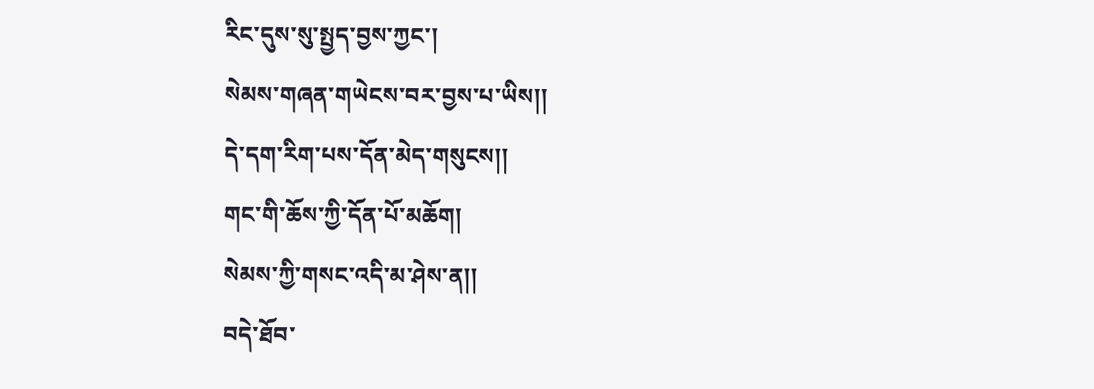རིང་དུས་སུ་སྤྱད་བྱས་ཀྱང་།
སེམས་གཞན་གཡེངས་བར་བྱས་པ་ཡིས།།
དེ་དག་རིག་པས་དོན་མེད་གསུངས།།
གང་གི་ཆོས་ཀྱི་དོན་པོ་མཆོག།
སེམས་ཀྱི་གསང་འདི་མ་ཤེས་ན།།
བདེ་ཐོབ་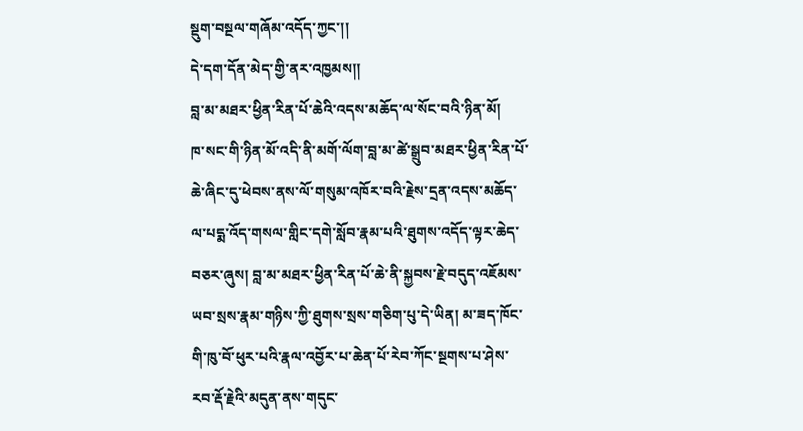སྡུག་བསྔལ་གཞོམ་འདོད་ཀྱང་།།
དེ་དག་དོན་མེད་གྱི་ནར་འཁྱམས།།
བླ་མ་མཐར་ཕྱིན་རིན་པོ་ཆེའི་འདས་མཆོད་ལ་སོང་བའི་ཉིན་མོ།
ཁ་སང་གི་ཉིན་མོ་འདི་ནི་མགོ་ལོག་བླ་མ་ཚེ་སྒྲུབ་མཐར་ཕྱིན་རིན་པོ་ཆེ་ཞིང་དུ་ཕེབས་ནས་ལོ་གསུམ་འཁོར་བའི་རྗེས་དྲན་འདས་མཆོད་ལ་པདྨ་འོད་གསལ་གླིང་དགེ་སློབ་རྣམ་པའི་ཐུགས་འདོད་ལྟར་ཆེད་བཅར་ཞུས། བླ་མ་མཐར་ཕྱིན་རིན་པོ་ཆེ་ནི་སྐྱབས་རྗེ་བདུད་འཇོམས་ཡབ་སྲས་རྣམ་གཉིས་ཀྱི་ཐུགས་སྲས་གཅིག་པུ་དེ་ཡིན། མ་ཟད་ཁོང་གི་ཁུ་བོ་ཕུར་པའི་རྣལ་འབྱོར་པ་ཆེན་པོ་རེབ་ཀོང་སྔགས་པ་ཤེས་རབ་རྡོ་རྗེའི་མདུན་ནས་གདུང་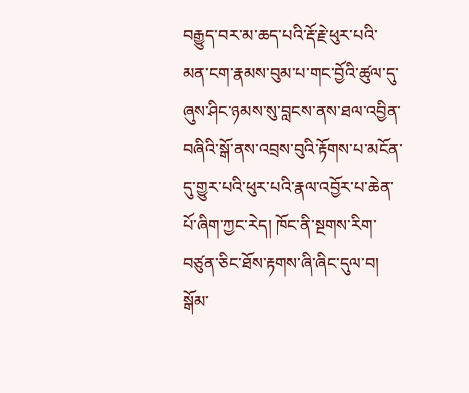བརྒྱུད་བར་མ་ཆད་པའི་རྡོ་རྗེ་ཕུར་པའི་མན་ངག་རྣམས་བུམ་པ་གང་བྱོའི་ཚུལ་དུ་ཞུས་ཤིང་ཉམས་སུ་བླངས་ནས་ཐལ་འབྱིན་བཞིའི་སྒོ་ནས་འབྲས་བུའི་རྟོགས་པ་མངོན་དུ་གྱུར་པའི་ཕུར་པའི་རྣལ་འབྱོར་པ་ཆེན་པོ་ཞིག་ཀྱང་རེད། ཁོང་ནི་སྔགས་རིག་བཙུན་ཅིང་ཐོས་རྟགས་ཞི་ཞིང་དུལ་བ། སྒོམ་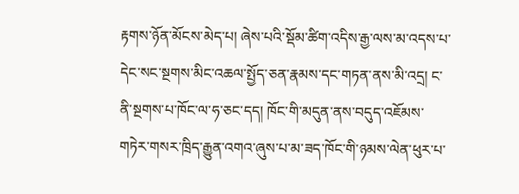རྟགས་ཉོན་མོངས་མེད་པ། ཞེས་པའི་སྡོམ་ཚིག་འདིས་རྒྱ་ལས་མ་འདས་པ་དེང་སང་སྔགས་མིང་འཆལ་སྤྱོད་ཅན་རྣམས་དང་གཏན་ནས་མི་འདྲ། ང་ནི་སྔགས་པ་ཁོང་ལ་ཧ་ཅང་དད། ཁོང་གི་མདུན་ནས་བདུད་འཇོམས་གཏེར་གསར་ཁྲིད་རྒྱུན་འགའ་ཞུས་པ་མ་ཟད་ཁོང་གི་ཉམས་ལེན་ཕུར་པ་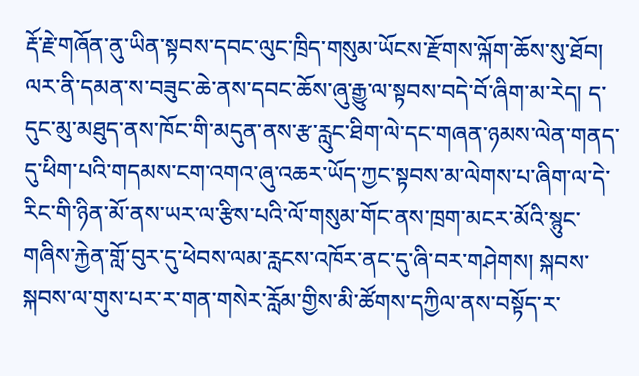རྡོ་རྗེ་གཞོན་ནུ་ཡིན་སྟབས་དབང་ལུང་ཁྲིད་གསུམ་ཡོངས་རྫོགས་ལྐོག་ཆོས་སུ་ཐོབ། ལར་ནི་དམན་ས་བཟུང་ཆེ་ནས་དབང་ཆོས་ཞུ་རྒྱུ་ལ་སྟབས་བདེ་བོ་ཞིག་མ་རེད། ད་དུང་མུ་མཐུད་ནས་ཁོང་གི་མདུན་ནས་རྩ་རླུང་ཐིག་ལེ་དང་གཞན་ཉམས་ལེན་གནད་དུ་ཕིག་པའི་གདམས་ངག་འགའ་ཞུ་འཆར་ཡོད་ཀྱང་སྟབས་མ་ལེགས་པ་ཞིག་ལ་དེ་རིང་གི་ཉིན་མོ་ནས་ཡར་ལ་རྩིས་པའི་ལོ་གསུམ་གོང་ནས་ཁྲག་མངར་མོའི་སྙུང་གཞིས་རྐྱེན་གློ་བུར་དུ་ཕེབས་ལམ་རླངས་འཁོར་ནང་དུ་ཞི་བར་གཤེགས། སྐབས་སྐབས་ལ་གུས་པར་ར་གན་གསེར་རློམ་གྱིས་མི་ཚོགས་དཀྱིལ་ནས་བསྟོད་ར་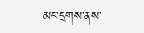མང་དྲགས་ནས་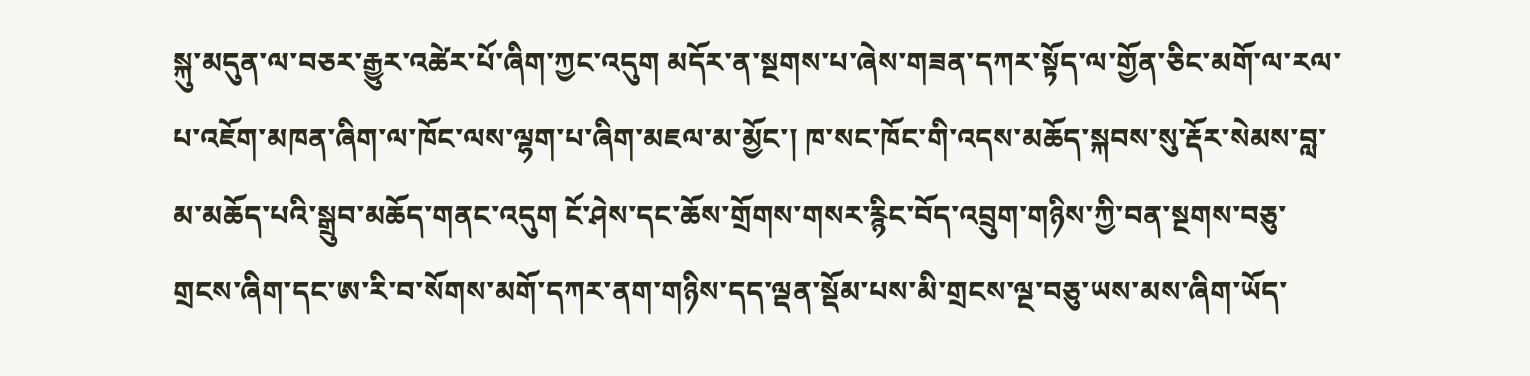སྐུ་མདུན་ལ་བཅར་རྒྱུར་འཚེར་པོ་ཞིག་ཀྱང་འདུག མདོར་ན་སྔགས་པ་ཞེས་གཟན་དཀར་སྟོད་ལ་གྱོན་ཅིང་མགོ་ལ་རལ་པ་འཇོག་མཁན་ཞིག་ལ་ཁོང་ལས་ལྷག་པ་ཞིག་མཇལ་མ་མྱོང་། ཁ་སང་ཁོང་གི་འདས་མཆོད་སྐབས་སུ་རྡོར་སེམས་བླ་མ་མཆོད་པའི་སྒྲུབ་མཆོད་གནང་འདུག ངོ་ཤེས་དང་ཆོས་གྲོགས་གསར་རྙིང་བོད་འབྲུག་གཉིས་ཀྱི་བན་སྔགས་བཅུ་གྲངས་ཞིག་དང་ཨ་རི་བ་སོགས་མགོ་དཀར་ནག་གཉིས་དད་ལྡན་སྡོམ་པས་མི་གྲངས་ལྔ་བཅུ་ཡས་མས་ཞིག་ཡོད་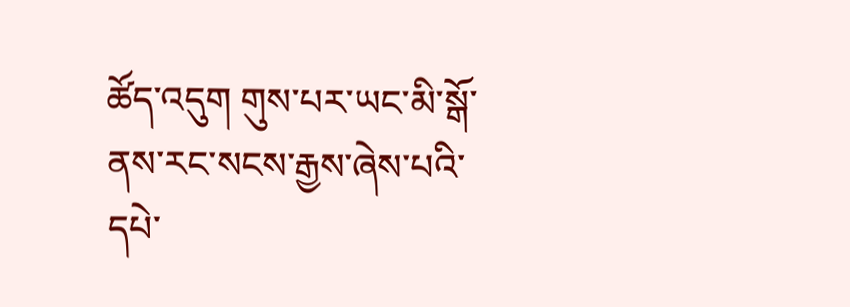ཚོད་འདུག གུས་པར་ཡང་མི་སྒོ་ནས་རང་སངས་རྒྱས་ཞེས་པའི་དཔེ་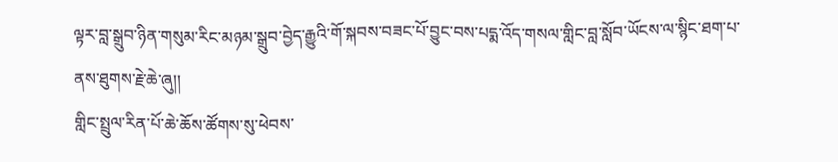ལྟར་བླ་སྒྲུབ་ཉིན་གསུམ་རིང་མཉམ་སྒྲུབ་བྱེད་རྒྱུའི་གོ་སྐབས་བཟང་པོ་བྱུང་བས་པདྨ་འོད་གསལ་གླིང་བླ་སློབ་ཡོངས་ལ་སྙིང་ཐག་པ་ནས་ཐུགས་རྗེ་ཆེ་ཞུ།།
གླིང་སྤྲུལ་རིན་པོ་ཆེ་ཆོས་ཚོགས་སུ་ཕེབས་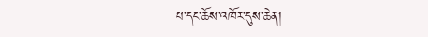པ་དང་ཆོས་འཁོར་དུས་ཆེན།